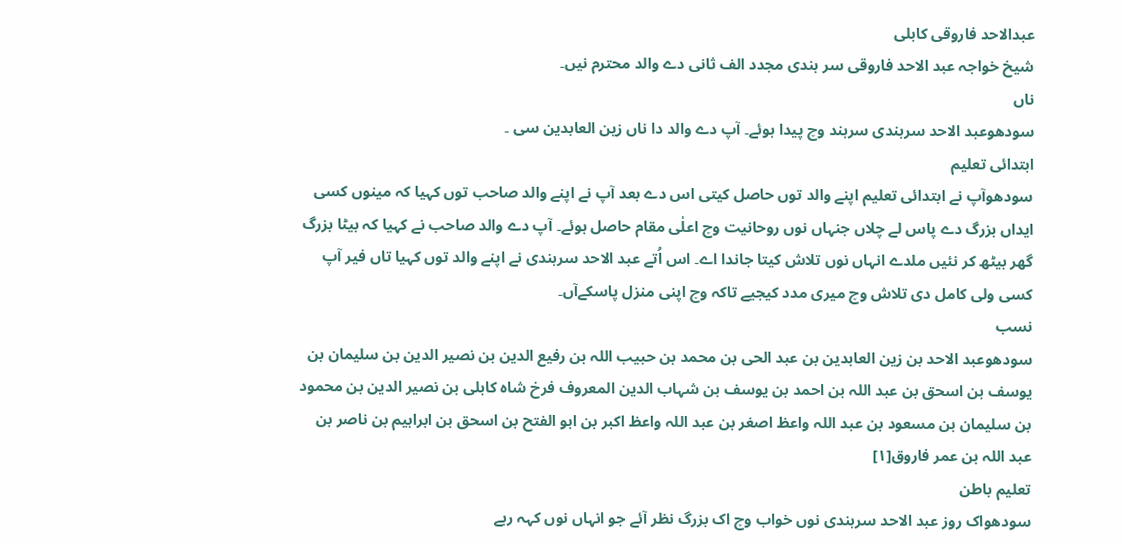عبدالاحد فاروقی کابلی
شیخ خواجہ عبد الاحد فاروقی سر ہندی مجدد الف ثانی دے والد محترم نيں۔
ناں
سودھوعبد الاحد سرہندی سرہند وچ پیدا ہوئے۔ آپ دے والد دا ناں زین العابدین سی ۔
ابتدائی تعلیم
سودھوآپ نے ابتدائی تعلیم اپنے والد توں حاصل کيتی اس دے بعد آپ نے اپنے والد صاحب توں کہیا کہ مینوں کسی ایداں بزرگ دے پاس لے چلاں جنہاں نوں روحانیت وچ اعلٰی مقام حاصل ہوئے۔ آپ دے والد صاحب نے کہیا کہ بیٹا بزرگ گھر بیٹھ کر نئيں ملدے انہاں نوں تلاش کیتا جاندا اے۔ اس اُتے عبد الاحد سرہندی نے اپنے والد توں کہیا تاں فیر آپ کسی ولی کامل دی تلاش وچ میری مدد کیجیے تاکہ وچ اپنی منزل پاسکےآں۔
نسب
سودھوعبد الاحد بن زین العابدین بن عبد الحی بن محمد بن حبیب اللہ بن رفیع الدین بن نصیر الدین بن سلیمان بن یوسف بن اسحق بن عبد اللہ بن احمد بن یوسف بن شہاب الدین المعروف فرخ شاہ کابلی بن نصیر الدین بن محمود بن سلیمان بن مسعود بن عبد اللہ واعظ اصغر بن عبد اللہ واعظ اکبر بن ابو الفتح بن اسحق بن ابراہیم بن ناصر بن عبد اللہ بن عمر فاروق[۱]
تعلیم باطن
سودھواک روز عبد الاحد سرہندی نوں خواب وچ اک بزرگ نظر آئے جو انہاں نوں کہہ رہے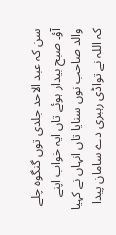سن کہ عبد الاحد جلدی توں گنگوہ چلے آؤ۔ صبح بیدار ہوئے تاں ایہ خواب اپنے والد صاحب نوں سنایا تاں انہاں نے کہیا کہ اللہ نے تواڈی رہبری دے سامان پیدا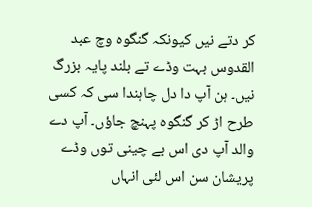کر دتے نيں کیونکہ گنگوہ وچ عبد القدوس بہت وڈے تے بلند پایہ بزرگ نيں۔ ہن آپ دا دل چاہندا سی کہ کسی طرح اڑ کر گنگوہ پہنچ جاؤں۔ آپ دے والد آپ دی اس بے چینی توں وڈے پریشان سن اس لئی انہاں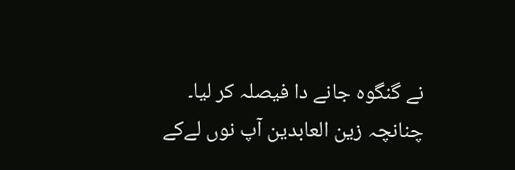نے گنگوہ جانے دا فیصلہ کر ليا۔ چنانچہ زین العابدین آپ نوں لےکے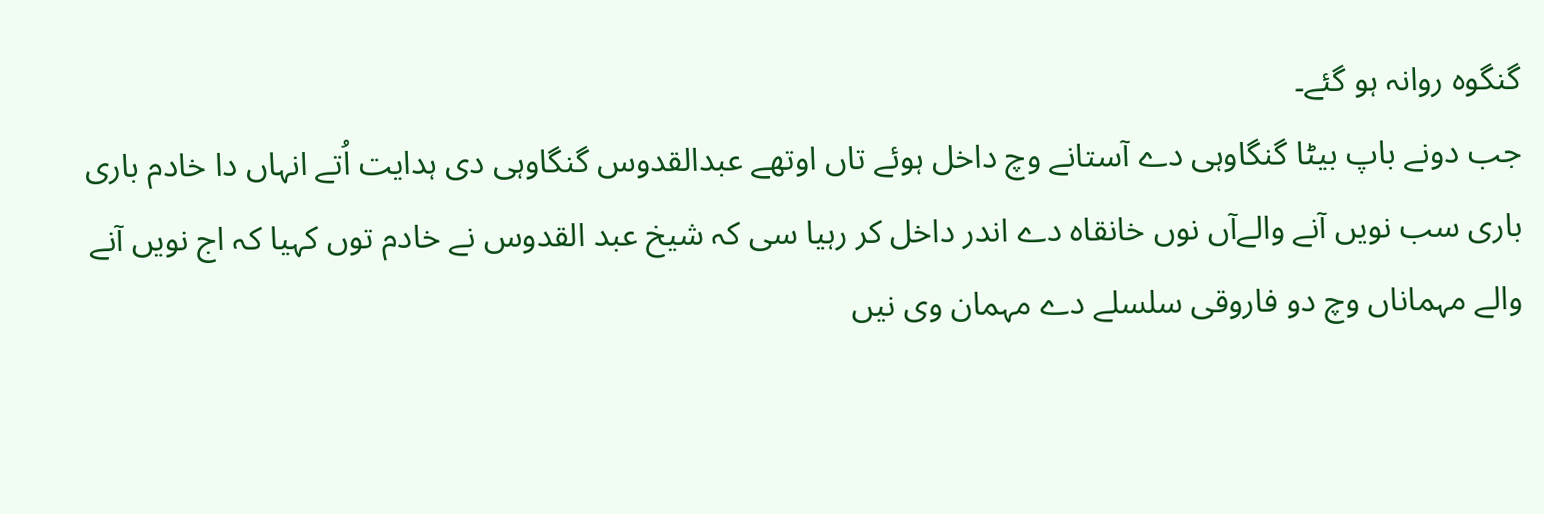گنگوہ روانہ ہو گئے۔
جب دونے باپ بیٹا گنگاوہی دے آستانے وچ داخل ہوئے تاں اوتھے عبدالقدوس گنگاوہی دی ہدایت اُتے انہاں دا خادم باری باری سب نويں آنے والےآں نوں خانقاہ دے اندر داخل کر رہیا سی کہ شیخ عبد القدوس نے خادم توں کہیا کہ اج نويں آنے والے مہماناں وچ دو فاروقی سلسلے دے مہمان وی نيں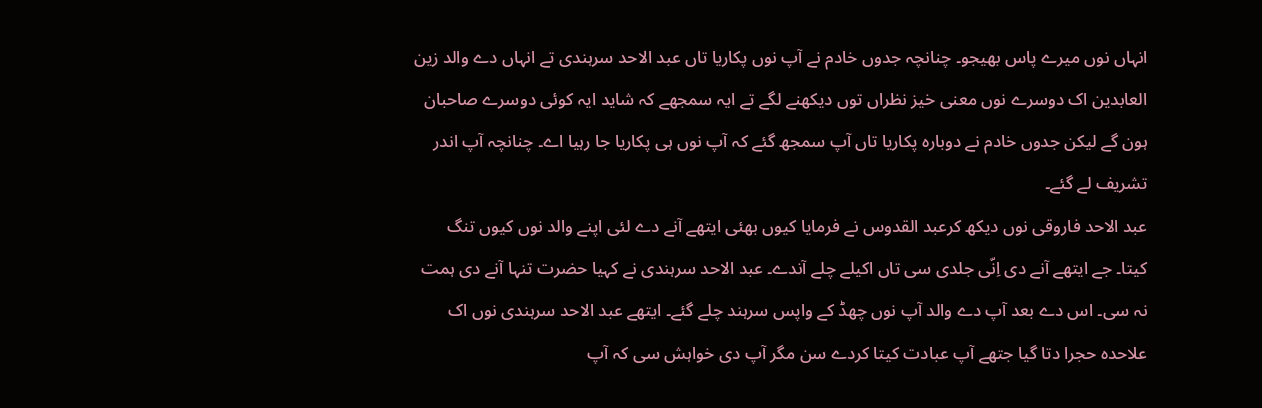انہاں نوں میرے پاس بھیجو۔ چنانچہ جدوں خادم نے آپ نوں پکاریا تاں عبد الاحد سرہندی تے انہاں دے والد زین العابدین اک دوسرے نوں معنی خیز نظراں توں دیکھنے لگے تے ایہ سمجھے کہ شاید ایہ کوئی دوسرے صاحبان ہون گے لیکن جدوں خادم نے دوبارہ پکاریا تاں آپ سمجھ گئے کہ آپ نوں ہی پکاریا جا رہیا اے۔ چنانچہ آپ اندر تشریف لے گئے۔
عبد الاحد فاروقی نوں دیکھ کرعبد القدوس نے فرمایا کیوں بھئی ایتھے آنے دے لئی اپنے والد نوں کیوں تنگ کیتا۔ جے ایتھے آنے دی اِنّی جلدی سی تاں اکیلے چلے آندے۔ عبد الاحد سرہندی نے کہیا حضرت تنہا آنے دی ہمت نہ سی۔ اس دے بعد آپ دے والد آپ نوں چھڈ کے واپس سرہند چلے گئے۔ ایتھے عبد الاحد سرہندی نوں اک علاحدہ حجرا دتا گیا جتھے آپ عبادت کیتا کردے سن مگر آپ دی خواہش سی کہ آپ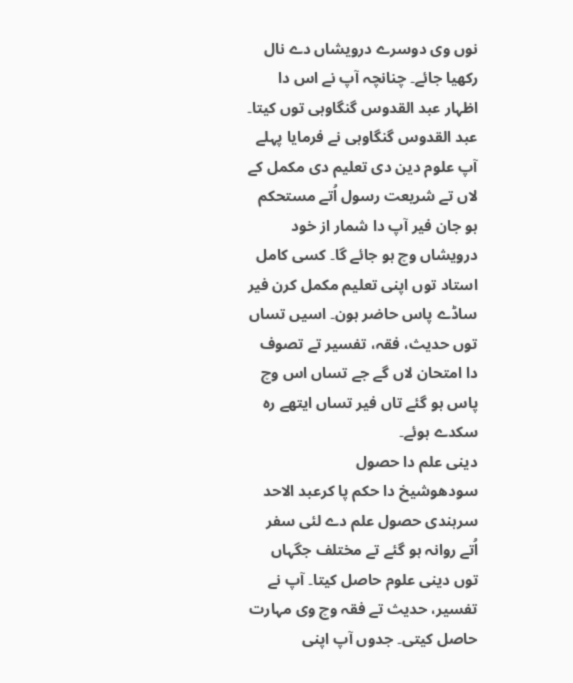نوں وی دوسرے درویشاں دے نال رکھیا جائے۔ چنانچہ آپ نے اس دا اظہار عبد القدوس گنگاوہی توں کیتا۔ عبد القدوس گنگاوہی نے فرمایا پہلے آپ علوم دین دی تعلیم دی مکمل کے لاں تے شریعت رسول اُتے مستحکم ہو جان فیر آپ دا شمار از خود درویشاں وچ ہو جائے گا۔ کسی کامل استاد توں اپنی تعلیم مکمل کرن فیر ساڈے پاس حاضر ہون۔ اسيں تساں توں حدیث، فقہ، تفسیر تے تصوف دا امتحان لاں گے جے تساں اس وچ پاس ہو گئے تاں فیر تساں ایتھے رہ سکدے ہوئے۔
دینی علم دا حصول
سودھوشیخ دا حکم پا کرعبد الاحد سرہندی حصول علم دے لئی سفر اُتے روانہ ہو گئے تے مختلف جگہاں توں دینی علوم حاصل کیتا۔ آپ نے تفسیر، حدیث تے فقہ وچ وی مہارت حاصل کيتی۔ جدوں آپ اپنی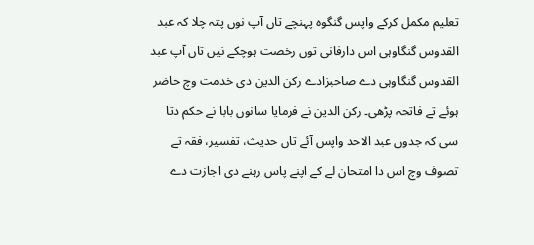تعلیم مکمل کرکے واپس گنگوہ پہنچے تاں آپ نوں پتہ چلا کہ عبد القدوس گنگاوہی اس دارفانی توں رخصت ہوچکے نيں تاں آپ عبد القدوس گنگاوہی دے صاحبزادے رکن الدین دی خدمت وچ حاضر ہوئے تے فاتحہ پڑھی۔ رکن الدین نے فرمایا سانوں بابا نے حکم دتا سی کہ جدوں عبد الاحد واپس آئے تاں حدیث، تفسیر، فقہ تے تصوف وچ اس دا امتحان لے کے اپنے پاس رہنے دی اجازت دے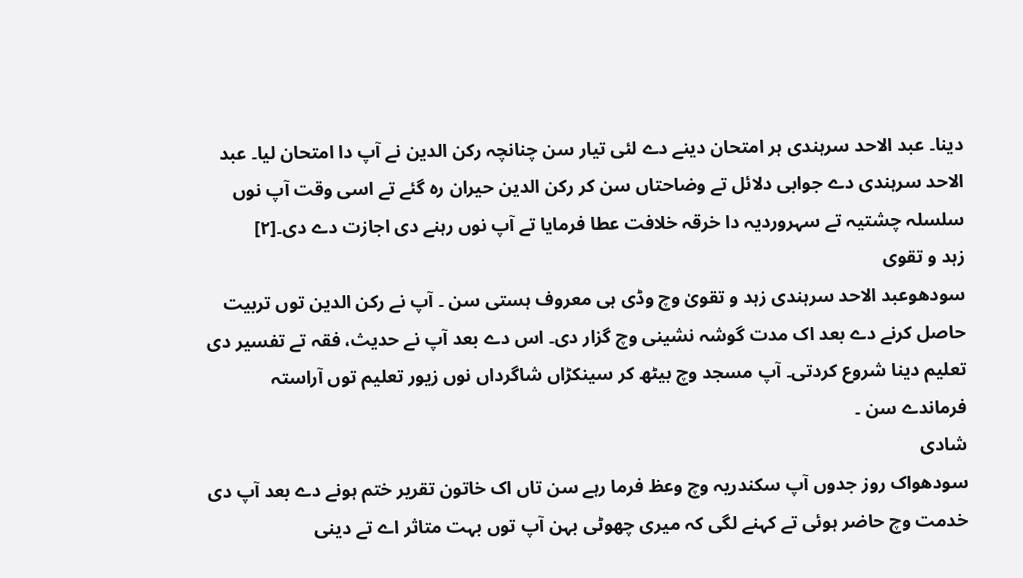دینا۔ عبد الاحد سرہندی ہر امتحان دینے دے لئی تیار سن چنانچہ رکن الدین نے آپ دا امتحان لیا۔ عبد الاحد سرہندی دے جوابی دلائل تے وضاحتاں سن کر رکن الدین حیران رہ گئے تے اسی وقت آپ نوں سلسلہ چشتیہ تے سہروردیہ دا خرقہ خلافت عطا فرمایا تے آپ نوں رہنے دی اجازت دے دی۔[۲]
زہد و تقوی
سودھوعبد الاحد سرہندی زہد و تقویٰ وچ وڈی ہی معروف ہستی سن ۔ آپ نے رکن الدین توں تربیت حاصل کرنے دے بعد اک مدت گوشہ نشینی وچ گزار دی۔ اس دے بعد آپ نے حدیث، فقہ تے تفسیر دی تعلیم دینا شروع کردتی۔ آپ مسجد وچ بیٹھ کر سینکڑاں شاگرداں نوں زیور تعلیم توں آراستہ فرماندے سن ۔
شادی
سودھواک روز جدوں آپ سکندریہ وچ وعظ فرما رہے سن تاں اک خاتون تقریر ختم ہونے دے بعد آپ دی خدمت وچ حاضر ہوئی تے کہنے لگی کہ میری چھوٹی بہن آپ توں بہت متاثر اے تے دینی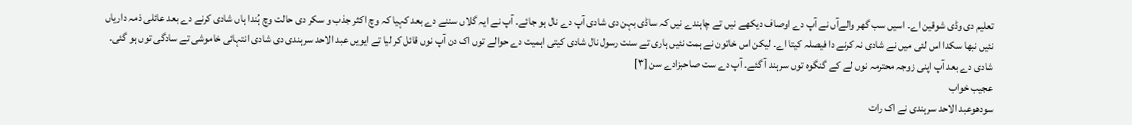تعلیم دی وڈی شوقین اے۔ اسيں سب گھر والےآں نے آپ دے اوصاف دیکھے نيں تے چاہندے نيں کہ ساڈی بہن دی شادی آپ دے نال ہو جائے۔ آپ نے ایہ گلاں سننے دے بعد کہیا کہ وچ اکثر جذب و سکر دی حالت وچ ہُندا ہاں شادی کرنے دے بعد عائلی ذمہ داریاں نئيں نبھا سکدا اس لئی ميں نے شادی نہ کرنے دا فیصلہ کیتا اے۔ لیکن اس خاتون نے ہمت نئيں ہاری تے سنت رسول نال شادی کيتی اہمیت دے حوالے توں اک دن آپ نوں قائل کر ليا تے ایويں عبد الاحد سرہندی دی شادی انتہائی خاموشی تے سادگی توں ہو گئی۔ شادی دے بعد آپ اپنی زوجہ محترمہ نوں لے کے گنگوہ توں سرہند آ گئے۔ آپ دے ست صاحبزادے سن [۳]
عجیب خواب
سودھوعبد الاحد سرہندی نے اک رات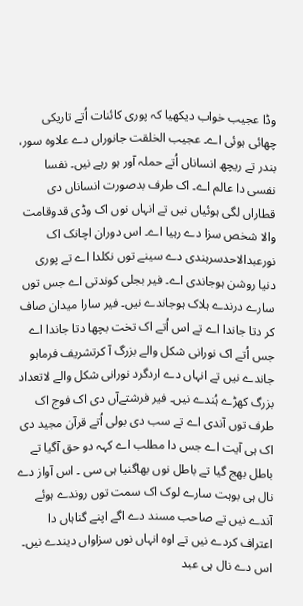وڈا عجیب خواب دیکھیا کہ پوری کائنات اُتے تاریکی چھائی ہوئی اے۔ عجیب الخلقت جانوراں دے علاوہ سور، بندر تے ریچھ انساناں اُتے حملہ آور ہو رہے نيں۔ نفسا نفسی دا عالم اے۔ اک طرف بدصورت انساناں دی قطاراں لگی ہوئیاں نيں تے انہاں نوں اک وڈی قدوقامت والا شخص سزا دے رہیا اے۔ اس دوران اچانک اک نورعبدالاحدسرہندی دے سینے توں نکلدا اے تے پوری دنیا روشن ہوجاندی اے۔ فیر بجلی کوندتی اے جس توں سارے درندے ہلاک ہوجاندے نيں۔ فیر سارا میدان صاف کر دتا جاندا اے تے اس اُتے اک تخت بچھا دتا جاندا اے جس اُتے اک نورانی شکل والے بزرگ آ کرتشریف فرماہو جاندے نيں تے انہاں دے اردگرد نورانی شکل والے لاتعداد بزرگ کھڑے ہُندے نيں۔ فیر فرشتےآں دی اک فوج اک طرف توں آندی اے تے سب دی بولی اُتے قرآن مجید دی اک ہی آیت اے جس دا مطلب اے کہہ دو حق آگیا تے باطل بھج گیا تے باطل نوں بھاگنیا ہی سی ۔ اس آواز دے نال ہی بوہت سارے لوک اک سمت توں روندے ہوئے آندے نيں تے صاحب مسند دے اگے اپنے گناہاں دا اعتراف کردے نيں تے اوہ انہاں نوں سزاواں دیندے نيں۔ اس دے نال ہی عبد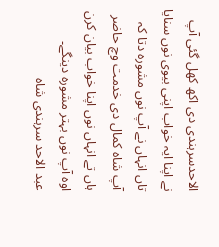الاحدسرہندی دی اکھ کھل گئی آپ نے اپنا ایہ خواب اپنی بیوی نوں سنایا تاں انہاں نے آپ نوں مشورہ دتا کہ آپ شاہ کمال دی خدمت وچ حاضر ہاں تے انہاں نوں اپنا خواب بیان کرن اوہ آپ نوں بہتر مشورہ دینگے۔
عبد الاحد سرہندی شاہ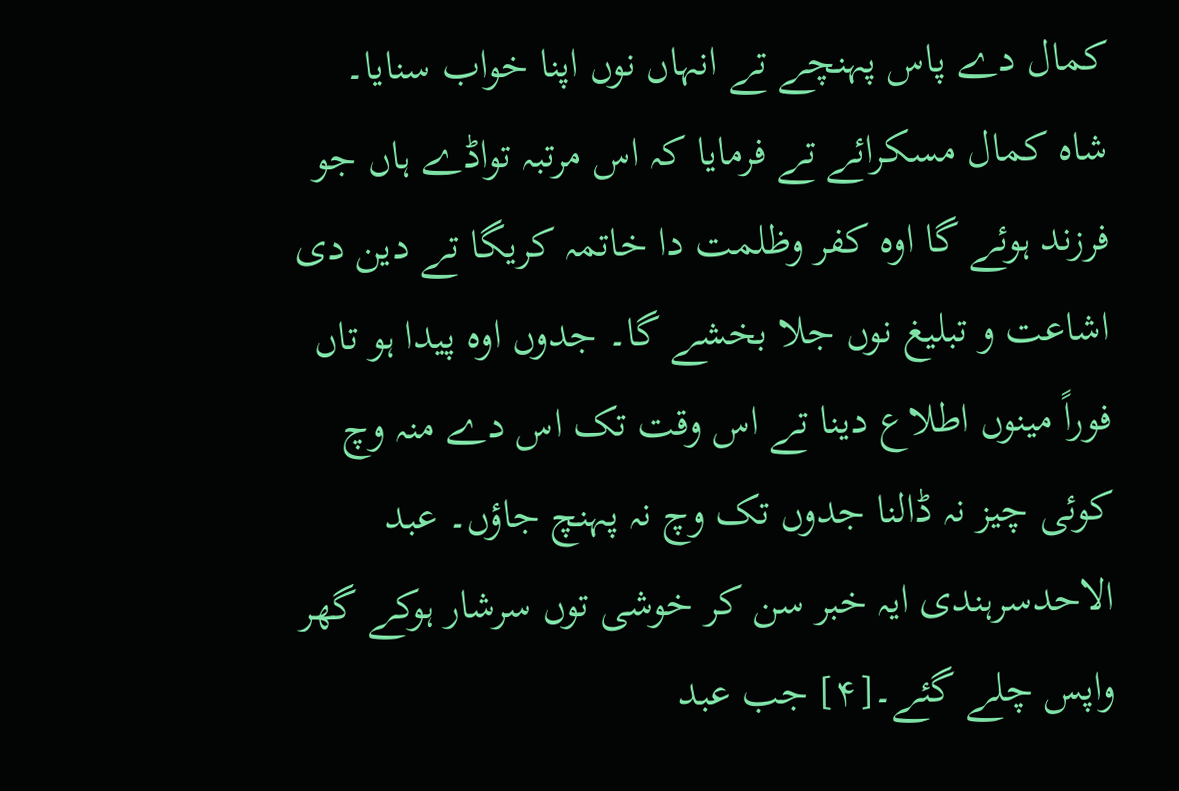کمال دے پاس پہنچے تے انہاں نوں اپنا خواب سنایا۔ شاہ کمال مسکرائے تے فرمایا کہ اس مرتبہ تواڈے ہاں جو فرزند ہوئے گا اوہ کفر وظلمت دا خاتمہ کریگا تے دین دی اشاعت و تبلیغ نوں جلا بخشے گا۔ جدوں اوہ پیدا ہو تاں فوراً مینوں اطلاع دینا تے اس وقت تک اس دے منہ وچ کوئی چیز نہ ڈالنا جدوں تک وچ نہ پہنچ جاؤں۔ عبد الاحدسرہندی ایہ خبر سن کر خوشی توں سرشار ہوکے گھر واپس چلے گئے۔[۴] جب عبد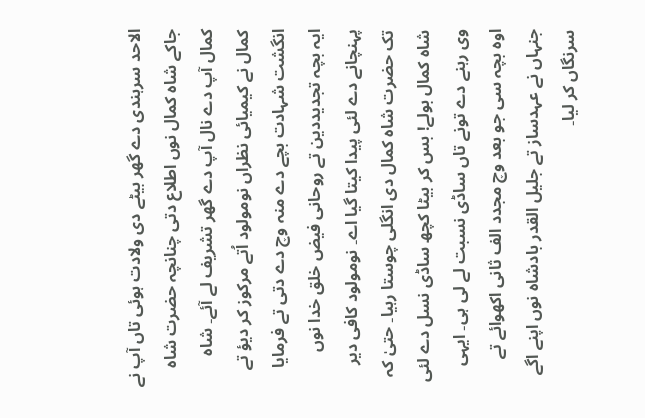الاحد سرہندی دے گھر بیٹے دی ولادت ہوئی تاں آپ نے جاکے شاہ کمال نوں اطلاع دتی چنانچہ حضرت شاہ کمال آپ دے نال آپ دے گھر تشریف لے آئے۔ شاہ کمال نے کیمیائی نظراں نومولود اُتے مرکوز کر دیؤ تے انگشت شہادت بچے دے منہ وچ دے دتی تے فرمایا ایہ بچہ تجدیددین تے روحانی فیض خلق خدا نوں پہنچانے دے لئی پیدا کیتا گیا اے۔ نومولود کافی دیر تک حضرت شاہ کمال دی انگلی چوستا رہیا۔ حتیٰ کہ شاہ کمال بولے! بس کر بیٹا کچھ ساڈی نسل دے لئی وی رہنے دے تونے تاں ساڈی نسبت لے لی ہی۔ ایہی اوہ بچہ سی جو بعد وچ مجدد الف ثانی اکھوائے تے جنہاں نے عہدساز تے جلیل القدر بادشاہ نوں اپنے اگے سرنگاں کر ليا۔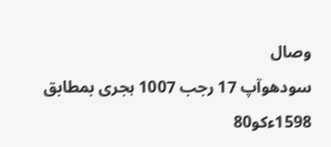وصال
سودھوآپ 17 رجب 1007 ہجری بمطابق 1598ءکو80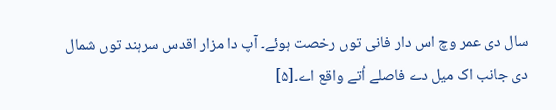سال دی عمر وچ اس دار فانی توں رخصت ہوئے۔ آپ دا مزار اقدس سرہند توں شمال دی جانب اک میل دے فاصلے اُتے واقع اے۔[۵]